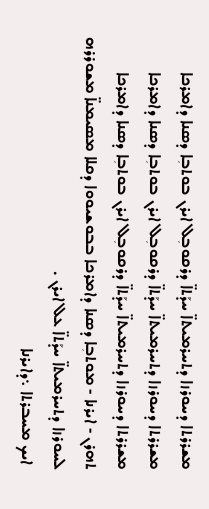ܡܫܪܪܬܐ ܕܚܘܪܙܐ ܕܬܚܪܡܝܬܐ̈ ܚܕܰܬܐ̈ ܕܪܩܘܒܼܠ ܐܝܪܢ ܒܘܬܒܼܐ ܕܣܢܐ ܕܐܡܪܟܐ
ܡܫܪܪܬܐ ܕܚܘܪܙܐ ܕܬܚܪܡܝܬܐ̈ ܚܕܰܬܐ̈ ܕܪܩܘܒܼܠ ܐܝܪܢ ܒܘܬܒܼܐ ܕܣܢܐ ܕܐܡܪܟܐ
ܡܫܪܪܬܐ ܕܚܘܪܙܐ ܕܬܚܪܡܝܬܐ̈ ܚܕܰܬܐ̈ ܕܪܩܘܒܼܠ ܐܝܪܢ ܒܘܬܒܼܐ ܕܣܢܐ ܕܐܡܪܟܐ
ܬܗܪܢ - ܐܝܪܢܐ - ܡܘܬܒܼܐ ܕܣܢܐ ܕܐܡܪܟܐ ܒܒܘܫܝܘܘܐ ܕܩܠܐ ܡܣܝܡܢܐ̈ ܡܫܘܪܪܗ ܠܚܘܪܙܐ ܕܬܚܪܡܝܬܐ̈ ܚܕܰܬܐ̈ ܥܠ ܐܝܪܢ .
 ܐܝܟ ܡܚܒܪܬܐ ܆ܕܐܝܪܢܐ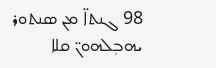98 ܓܢܬܐ̈ ܡܢ ܣܢܬܘܪ ܝܗܒܼܠܗܘܢ̈ ܩܠܐ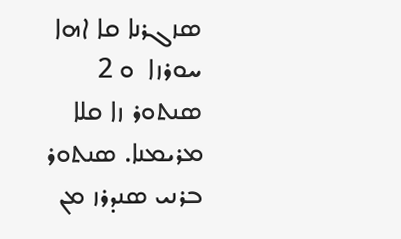ܣܙܓܪܢܐ ܩܐ ܐܗܐ ܚܘܪܙܐ  ܘ 2 ܣܢܬܘܪ ܙܐ ܩܠܐ ܡܪܝܡܢܐ. ܣܢܬܘܪ ܒܪܢܝ ܣܢܕܪܙ ܡܢ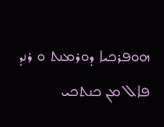ܗܘܦܪܟܝܐ ܕܘܪܡܢܬ ܘ ܪܢܕ ܦܐܠ ܡܢ ܟܢܬܟܝ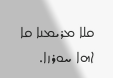ܩܠܐ ܡܪܝܡܢܐ ܩܐ ܐܗܐ ܚܘܪܙܐ.